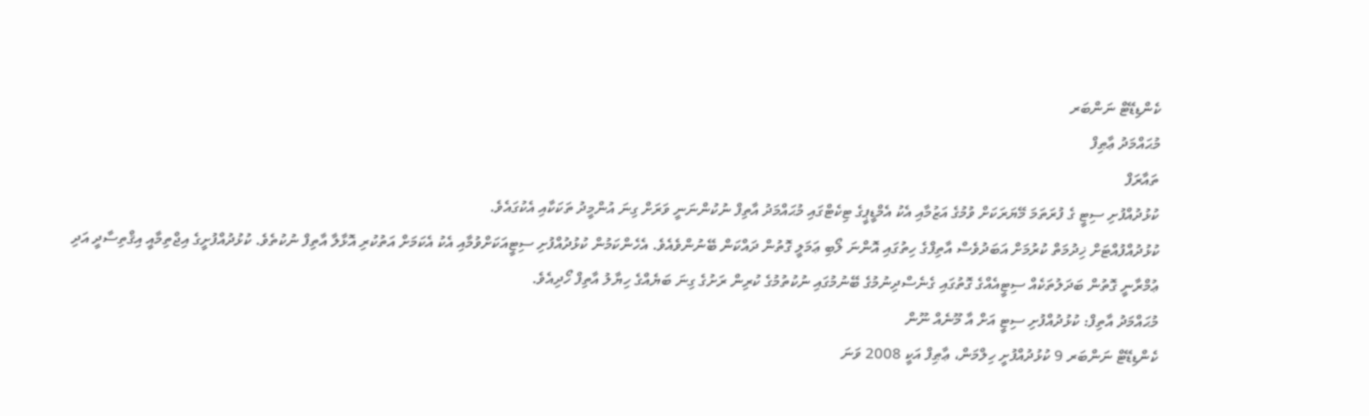ކެންޑިޑޭޓް ނަންބަރ
މުޙައްމަދު ޢާޠިފް
ތައާރަފް
ކުޅުދުއްފުށި ސިޓީ ގެ ފުރަތަމަ މޭޔަރަކަށް ވުމުގެ އަޒުމާއި އެކު އެމްޑީޕީގެ ޓިކެޓްގައި މުޙައްމަދު އާތިފް ނުކުންނަނީ ވަރަށް ގިނަ އުންމީދު ތަކަކާއި އެކުގައެވެ.
ކުޅުދުއްފުއްޓަށް ޚިދުމަތް ކުރުމަށް އަބަދުވެސް އާތިފްގެ ހިތުގައި އޮންނަ ލޯބި ޢަމަލީ ގޮތުން ދައްކަން ބޭނުންވެއެވެ. އެހެންކަމުން ކުޅުދުއްފުށި ސިޓީއަކަށްވުމާއި އެކު އެކަމަށް އަތުކުރި އޮޅާލާ އާތިފް ނުކުތެވެ. ކުޅުދުއްފުށީގެ އިޖްތިމާއީ އިޤްތިސާދީ އަދި ޢުމްރާނީ ގޮތުން ބަދަލުތަކެއް ސިޓީއެއްގެ ގޮތުގައި ގެނެސްދިނުމުގެ ބޭނުމުގައި ނުކުތުމުގެ ކުރިން ރަށުގެ ގިނަ ބަޔެއްގެ ހިޔާލު އާތިފް ހޯދިއެވެ.
މުޙައްމަދު އާތިފް: ކުޅުދުއްފުށި ސިޓީ އަށް އާ މޫނެއް ނޫން
ކެންޑިޑޭޓް ނަންބަރ 9 ކުޅުދުއްފުށީ ހިލްމަން، ޢާޠިފް އަކީ 2008 ވަނަ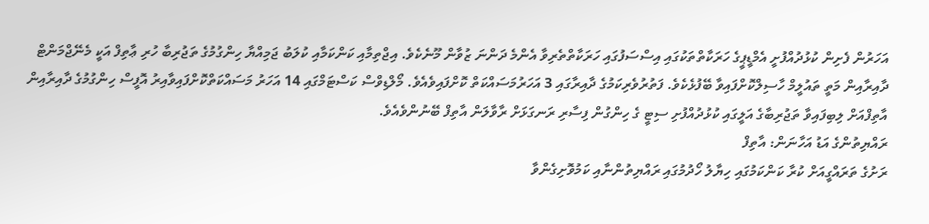އަހަރުން ފެށިން ކުޅުދުއްފުށީ އެމްޑީޕީގެ ހަރަކާތްތަކުގައި އިސްސަފުގައި ހަރަކާތްތެރިވާ އެންމެ ދަންނަ ޒުވާން މޫނެކެވެ. އިޖްތިމާއި ކަންކަމާއި ކުލަބު ޖަމިއްޔާ ހިންގުމުގެ ތަޖުރިބާ ހުރި ޢާތިފް އަކީ މެނޭޖްމަންޓް ދާއިރާއިން މަތީ ތައުލީމް ހާސިލްކޮށްފައިވާ ބޭފުޅެކެވެ. ފަތުރުވެރިކަމުގެ ދާއިރާގައި 3 އަހަރުމަސައްކަތް ކޮށްފައިވެއެވެ. މޯލްޑިވްސް ކަސްޓަމްގައި 14 އަހަރު މަސައްކަތްކޮށްފައިވާއިރު އޮފީސް ހިންގުމުގެ ދާއިރާއިން އާތިފްއަށް ލިބިފައިވާ ތަޖުރިބާގެ އަލީގައި ކުޅުދުއްފުށި ސިޓީ ގެ ހިންގުން ފިސާރި ރަނގަޅަށް ރާވާލަން އާތިފް ބޭނުންވެއެވެ.
ރައްޔިތުންގެ އަޑު އަހާނަން: އާތިފް
ރަށުގެ ތަރައްގީއަށް ކުރާ ކަންކަމުގައި ހިޔާލު ހޯދުމުގައި ރައްޔިތުންނާއި ކަމުވޮށިގެންވާ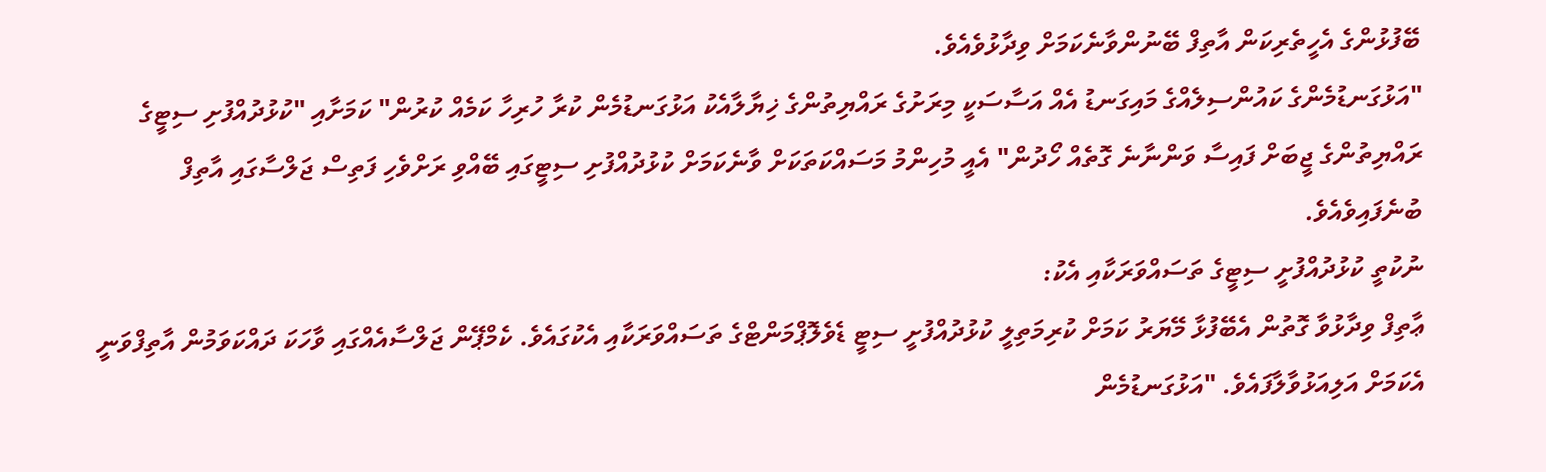ބޭފުޅުންގެ އެހީތެރިކަން އާތިފް ބޭނުންވާނެކަމަށް ވިދާޅުވެއެވެ.
"އަޅުގަނޑުމެންގެ ކައުންސިލެއްގެ މައިގަނޑު އެއް އަސާސަކީ މިރަށުގެ ރައްޔިތުންގެ ޚިޔާލާއެކު އަޅުގަނޑުމެން ކުރާ ހުރިހާ ކަމެއް ކުރުން" ކަމަށާއި "ކުޅުދުއްފުށި ސިޓީގެ ރައްޔިތުންގެ ޖީބަށް ފައިސާ ވަންނާނެ ގޮތެއް ހޯދުން" އެއީ މުހިންމު މަސައްކަތަކަށް ވާނެކަމަށް ކުޅުދުއްފުށި ސިޓީގައި ބޭއްވި ރަށްވެހި ފަތިސް ޖަލްސާގައި އާތިފް ބުނެފައިވެއެވެ.
ނުކުތީ ކުޅުދުއްފުށީ ސިޓީގެ ތަސައްވަރަކާއި އެކު:
ޢާތިފް ވިދާޅުވާ ގޮތުން އެބޭފުޅާ މޭޔަރު ކަމަށް ކުރިމަތިލީ ކުޅުދުއްފުށީ ސިޓީ ޑެވެލޮޕްމަންޓްގެ ތަސައްވަރަކާއި އެކުގައެވެ. ކެމްޕޭން ޖަލްސާއެއްގައި ވާހަކަ ދައްކަވަމުން އާތިފްވަނީ އެކަމަށް އަލިއަޅުވާލާފައެވެ. "އަޅުގަނޑުމެން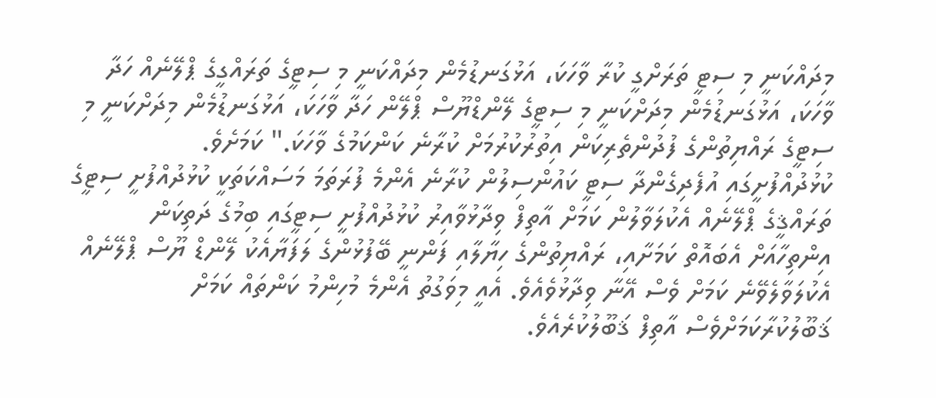މިދައްކަނީ މި ސިޓީ ތަރަށްގީ ކުރާ ވާހަކަ، އަޅުގަނޑުމެން މިދައްކަނީ މި ސިޓީގެ ތަރައްގީގެ ޕްލޭނެއް ހަދާ ވާހަކަ، އަޅުގަނޑުމެން މިދަށްކަނީ މި ސިޓީގެ ލޭންޑްޔޫސް ޕްލޭން ހަދާ ވާހަކަ، އަޅުގަނޑުމެން މިދަށްކަނީ މި ސިޓީގެ ރައްޔިތުންގެ ފުދުންތެރިކަން އިތުރުކުރުމަށް ކުރާނެ ކަންކަމުގެ ވާހަކަ." ކަމަށެވެ.
ކުޅުދުއްފުށީގައި އުފެދިގެންދާ ސިޓީ ކައުންސިލުން ކުރާނެ އެންމެ ފުރަތަމަ މަސައްކަތަކީ ކުޅުދުއްފުށީ ސިޓީގެ ތަރައްޤީގެ ޕްލޭނެއް އެކުލަވާލުން ކަމަށް އާތިފް ވިދާޅުވާއިރު ކުޅުދުއްފުށީ ސިޓީގައި ބިމުގެ ދަތިކަން އިންތިހާއަށް އެބައޮތް ކަމަށާއި، ރައްޔިތުންގެ ހިޔާލާއި ފަންނީ ބޭފުޅުންގެ ލަފަޔާއެކު ލޭންޑް ޔޫސް ޕްލޭނެއް އެކުލަވާލެވޭނެ ކަމަށް ވެސް އޭނާ ވިދާޅުވެއެވެ. އެއީ މިވަގުތު އެންމެ މުހިންމު ކަންތައް ކަމަށް ޤަބޫލުކުރާކަމަށްވެސް އާތިފް ޤަބޫލުކުރެއެވެ.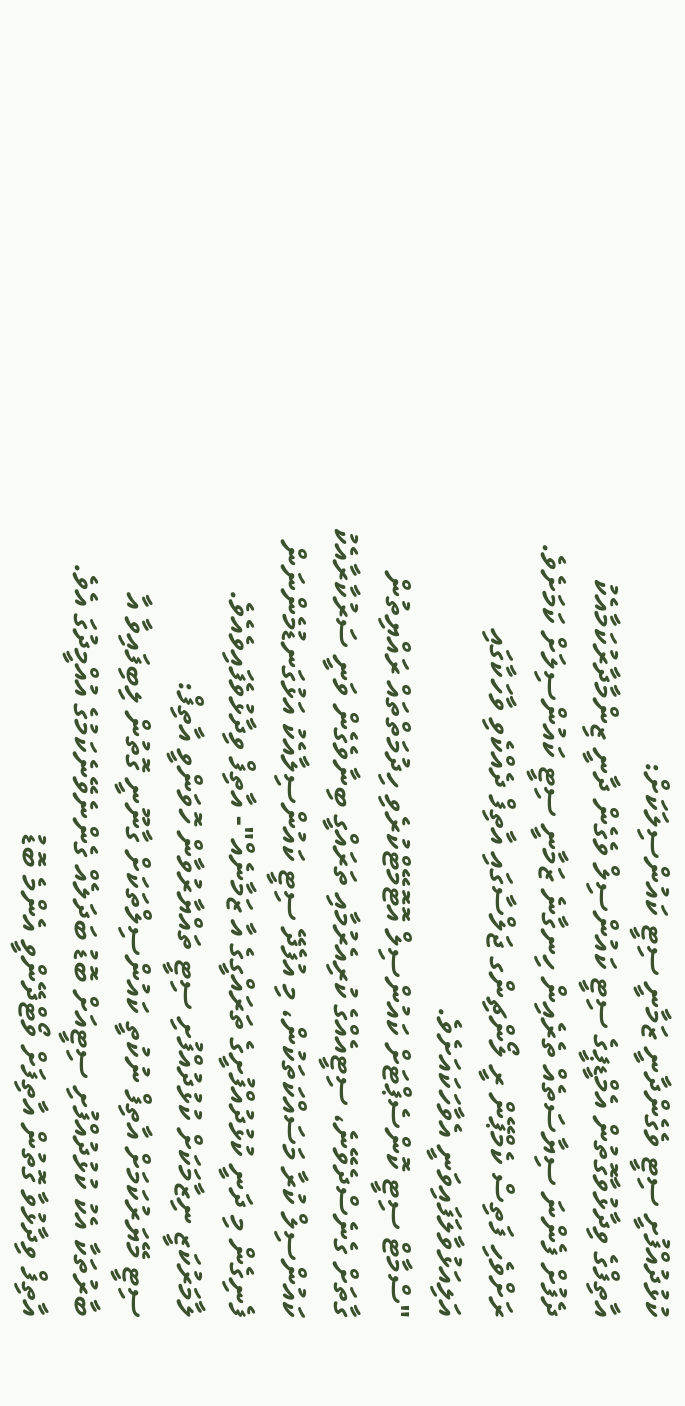ކުޅުދުއްފުށީ ސިޓީ ވެގެންދާނީ ޒަމާނީ ސިޓީ ކައުންސިލަކަށް:
އާތިފްގެ ވިދާޅުވާގޮތުން އެމްޑީޕީގެ ސިޓީ ކައުންސިލް ވެގެން ދާނީ ޒިންމާދާރުކަމާއެކު ދެފުށް ފެންނަ ސިޔާސަތެއް ތެރެއިން ހިނގާނެ ޒަމާނީ ސިޓީ ކައުންސިލަށް ކަމަށެވެ. ރަށްވެހި ފަތިސް ކެމްޕޭން ރީ ލޯންޗިންގ ޖަލްސާގައި އާތިފް ދެއްކެވި ވާހަކާގައި އަލިއަޅުވާލަފައިވަނީ އެވާހަކައަށެވެ.
"ސްމާޓް ސިޓީ ކޮންސެޕްޓަށް ކައުންސިލް އޮޓޮމޭޓްކުރެވި ހިދުމަތްތައް ރައްޔިތުން ގާތަށް ގެނެސްދެވޭނެ، ސިޓީއެއްގެ ކުރިއެރުމާއި ތަރައްގީ ބިނާވެގެން ވަނީ ސަރުކާރާއެކު ކައުންސިލް ކުރާ މަސައްކަތަކުން، މި އުފެދޭ ސިޓީ ކައުންސިލާއެކު އަޅުގަނޑުމެންނަން ފެނިގެން މި ދަނީ ކުޅުދުއްފުށީގެ ތަރައްގީގެ އާ ޒަމާނެއް"- އާތިފް ވިދާޅުވެފައިވެއެވެ.
ލާމަރުކަޒީ ނިޒާމަކަށް ކުޅުދުއްފުށި ސިޓީ ތައްޔާރުވާން ހޮވަންވީ އާތިފް:
ސިޓީ މޭޔަރުކަމަށް އާތިފް ނުކުތީ ކައުންސިލްތަކަށް ގާނޫނީ ގޮތުން ލިބިފައިވާ އާ ބާރުތަކާ އެކު ކުޅުދުއްފުށި ސިޓީއަށް ބޮޑު ބަދަލެއް ގެންނެވޭނެކަމުގެ އުއްމީދުގަ އެވެ. އާތިފް ވިދާޅުވާ ގޮތުން އާތިފަށް ވޯޓްދޭންވީ އެންމެ ބޮޑު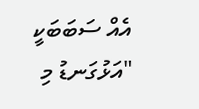އެއް ސަބަބަކީ "އަޅުގަނޑު މި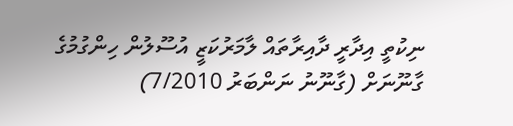ނިކުތީ އިދާރީ ދާއިރާތައް ލާމަރުކަޒީ އުސޫލުން ހިންގުމުގެ ގާނޫނަށް (ގާނޫނު ނަންބަރު 7/2010)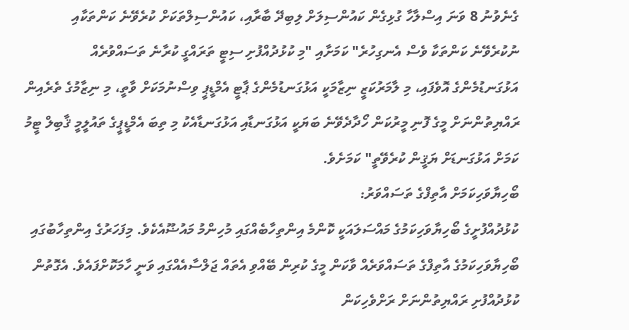ގެނެވުނު 8 ވަނަ އިސްލާހާ ގުޅިގެން ކައުންސިލަށް ލިބިދޭ ބާރާއި، ކައުންސިލްތަކަށް ކުރެވޭނެ ކަންތަކާއި ނުކުރެވޭނެ ކަންތަކާ ވެސް އެނގިހުރެ" ކަމަށާއި "މި ކުޅުދުއްފުށި ސިޓީ ތަރައްގީ ކުރާނެ ތަސައްވުރެއް އަޅުގަނޑުމެންގެ އޮވެފައި، މި ލާމަރުކަޒީ ނިޒާމަކީ އަޅުގަނޑުމެންގެ ޕާޓީ އެމްޑީޕީ ވިސްނުމަކަށް ވާތީ، މި ނިޒާމުގެ ތެރެއިން ރައްޔިތުންނަށް މީގެ ފޮނި މީރުކަން ހޯދާދެވޭނެ ބަޔަކީ އަޅުގަނޑާއި އަޅުގަނޑާއެކު މި ތިބަ އެމްޑީޕީގެ ތައުލީމީ ޤާބިލް ޓީމު ކަމަށް އަޅުގަނޑަށް ޔަޤީން ކުރެވޭތީ" ކަމަށެވެ.
ބޯހިޔާވަހިކަމަށް އާތިފްގެ ތަސައްވަރު:
ކުޅުދުއްފުށީގެ ބޯހިޔާވަހިކަމުގެ މައްސަލައަކީ ކޮންމެ އިންތިހާބެއްގައި މުހިންމު މައުޟޫއެކެވެ. މިފަހަރުގެ އިންތިހާބުގައި ބޯހިޔާވަހިކަމުގެ އާތިފްގެ ތަސައްވަރެއް ވާކަން މީގެ ކުރިން ބޭއްވި އެތައް ޖަލްސާއެއްގައި ވަނީ ހާމަކޮށްފައެވެ. އެގޮތުން ކުޅުދުއްފުށި ރައްޔިތުންނަށް ރަށްވެހިކަން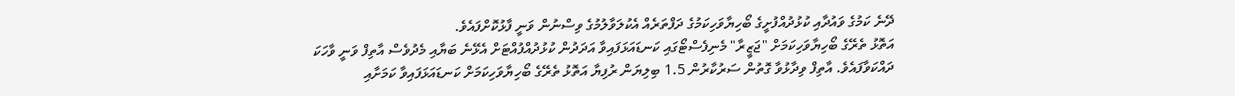ދޭނެ ކަމުގެ ވައުދާއި ކުޅުދުއްފުށީގެ ބޯހިޔާވަހިކަމުގެ ދަފްތަރެއް އެކުލަވާލުމުގެ ވިސްނުން ވަނީ ފާޅުކޮށްފައެވެ.
އަތޮޅު ތެރޭގެ ބޯހިޔާވަހިކަމަށް "ޖަޒީރާ" މެނިފެސްޓޯގައި ކަނޑައަޅަފައިވާ އަދަދުން ކުޅުދުއްފުއްޓަށް އެޅޭނެ ބަޔާއި މެދުވެސް އާތިފް ވަނީ ވާހަކަ ދައްކަވާފައެވެ. އާތިފް ވިދާޅުވާ ގޮތުން ސަރުކާރުން 1.5 ބިލިޔަން ރުފިޔާ އަތޮޅު ތެރޭގެ ބޯހިޔާވަހިކަމަށް ކަނޑައަޅަފައިވާ ކަމަށާއި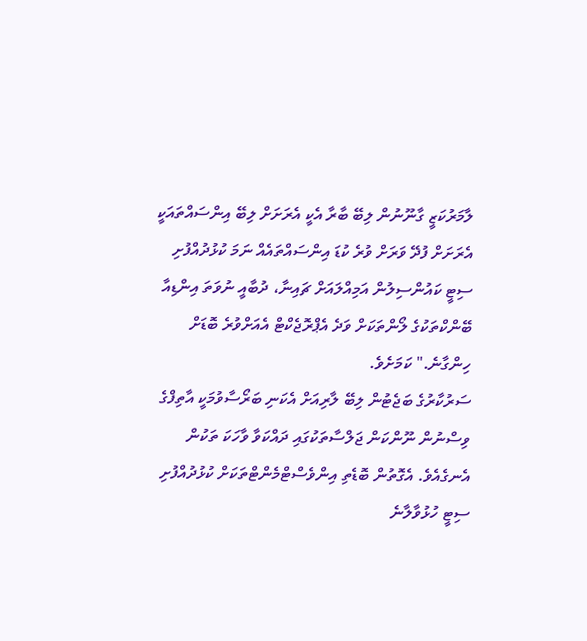ލާމަރުކަޒީ ގާނޫނުން ލިބޭ ބާރާ އެކީ އެރަށަށް ލިބޭ އިންސައްތައަކީ އެރަށަށް ފުދޭ ވަރަށް ވުރެ ކުޑަ އިންސައްތައެއް ނަމަ ކުޅުދުއްފުށި ސިޓީ ކައުންސިލުން އަމިއްލައަށް ޗައިނާ، ދުބާއީ ނުވަތަ އިންޑިއާ ބޭންކްތަކުގެ ލޯންތަކަށް ވަދެ އެޕްރޮޖެކްޓް އެއަށްވުރެ ބޮޑަށް ހިންގާނެ." ކަމަށެވެ.
ސަރުކާރުގެ ބަޖެޓުން ލިބޭ ލާރިއަށް އެކަނި ބަރޯސާވުމަކީ އާތިފްގެ ވިސްނުން ނޫންކަން ޖަލްސާތަކުގައި ދައްކަވާ ވާހަކަ ތަކުން އެނގެއެވެ. އެގޮތުން ބޮޑެތި އިންވެސްޓްމެންޓްތަކަށް ކުޅުދުއްފުށި ސިޓީ ހުޅުވާލާނެ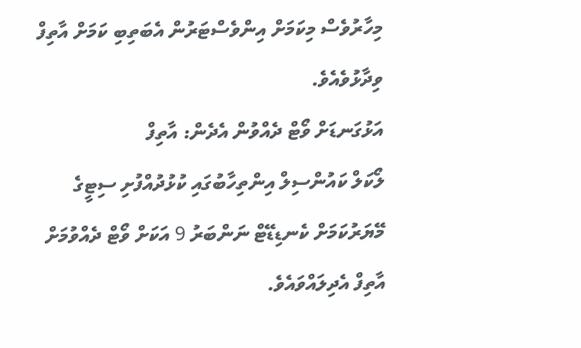މިހާރުވެސް މިކަމަށް އިންވެސްޓަރުން އެބަތިބި ކަމަށް އާތިފް ވިދާޅުވެއެވެ.
އަޅުގަނޑަށް ވޯޓް ދެއްވުން އެދެން: އާތިފް
ލޯކަލް ކައުންސިލް އިންތިހާބުގައި ކުޅުދުއްފުށި ސިޓީގެ މޭޔަރުކަމަށް ކެނޑިޑޭޓް ނަންބަރު 9 އަކަށް ވޯޓް ދެއްވުމަށް އާތިފް އެދިލައްވައެވެ.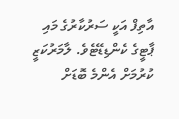އާތިފް އަކީ ސަރުކާރުގެ މައި ޕާޓީގެ ކެންޑިޑޭޓެވެ. ލާމަރުކަޒީ ކުރުމަށް އެންމެ ބޮޑަށް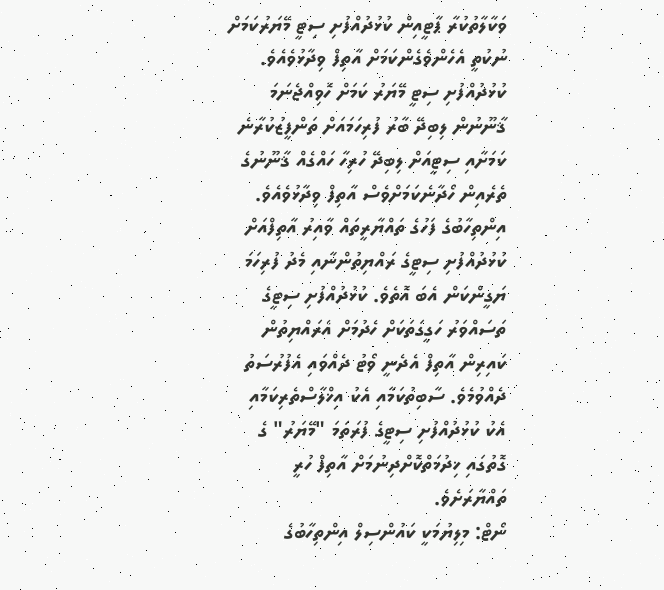ވަކާލާތުކުރާ ޕާޓީއިން ކުޅުދުއްފުށި ސިޓީ މޭޔަރުކަމަށް ނުކުތީ އެހެންވެގެންކަމަށް އާތިފް ވިދާޅުވެއެވެ. ކުޅުދުއްފުށި ސިޓީ މޭޔަރު ކަމަށް ހޮވިއްޖެނަމަ ޤާނޫނުން ލިބިދޭ ބާރު ފުރިހަމައަށް ތަންފީޒުކުރާނެ ކަމަށާއި ސިޓީއަށް ލިބިދޭ ހުރިހާ ހައްގެއް ޤާނޫނުގެ ތެރެއިން ހޯދާނެކަމަށްވެސް އާތިފް ވިދާޅުވެއެވެ.
އިންތިހާބުގެ ފަހުގެ ތައްޔާރީތައް ވާއިރު އާތިފްއަށް ކުޅުދުއްފުށި ސިޓީގެ ރައްޔިތުންނާއި މެދު ފުރިހަމަ ޔަގީންކަން އެބަ އޮތެވެ. ކުޅުދުއްފުށި ސިޓީގެ ތަސައްވަރު ހަގީގަތަކަށް ހެދުމަށް އެރައްޔިތުން ކައިރިން އާތިފް އެދެނީ ވޯޓު ދެއްވައި އެފުރުސަތު ދެއްވުމެވެ. ސާބިތުކަމާއި އެކު އިޚްލާސްތެރިކަމާއި އެކު ކުޅުދުއްފުށި ސިޓީގެ ފުރަތަމަ "މޭޔަރު" ގެ ގޮތުގައި ޚިދުމަތްކޮށްދިނުމަށް އާތިފް ހުރީ ތައްޔާރަށެވެ.
ނޯޓް: މިލިޔުމަކީ ކައުންސިލް އިންތިހާބުގެ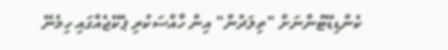ކެންޑިޑޭޓުންނަށް "ތިލަދުން" އިން ހާއްސަކުރި ޕެކޭޖެއްގައި ހިމެނޭ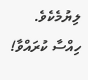ލިޔުމެކެވެ.
ހިއްސާ ކުރައްވާ!